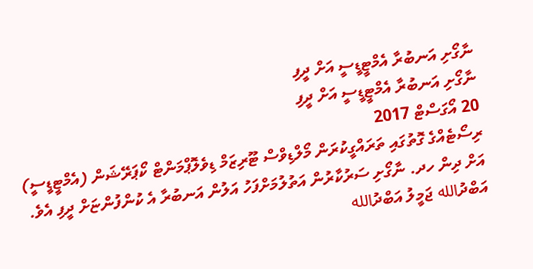ނާގޯށި އަނބުރާ އެމްޓީޑީސީ އަށް ދީފި
ނާގޯށި އަނބުރާ އެމްޓީޑީސީ އަށް ދީފި
20 އޯގަސްޓް 2017
ރިސޯޓެއްގެ ގޮތުގައި ތަރައްގީކުރަން މޯލްޑިވްސް ޓޫރިޒަމް ޑިވެލޮޕްމަންޓް ކޯޕަރޭޝަން (އެމްޓީޑީސީ) އަށް ދިން ހދ. ނާގޯށި ސަރުކާރުން އަތުލުމަށްފަހު އަލުން އަނބުރާ އެ ކުންފުންޏަށް ދީފި އެވެ.
އަބްދުالله ޖަމީލު އަބްދުالله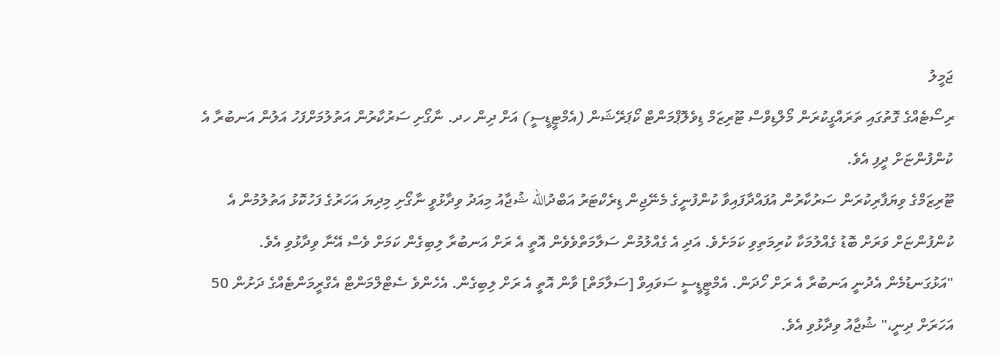ޖަމީލު
ރިސޯޓެއްގެ ގޮތުގައި ތަރައްގީކުރަން މޯލްޑިވްސް ޓޫރިޒަމް ޑިވެލޮޕްމަންޓް ކޯޕަރޭޝަން (އެމްޓީޑީސީ) އަށް ދިން ހދ. ނާގޯށި ސަރުކާރުން އަތުލުމަށްފަހު އަލުން އަނބުރާ އެ ކުންފުންޏަށް ދީފި އެވެ.
ޓޫރިޒަމްގެ ވިޔަފާރިކުރަން ސަރުކާރުން އުފައްދާފައިވާ ކުންފުނީގެ މެނޭޖިން ޑިރެކްޓަރު އަބްދުالله ޝުޖާއު މިއަދު ވިދާޅުވީ ނާގޯށި މިދިޔަ އަހަރުގެ ފަހުކޮޅު އަތުލުމުން އެ ކުންފުންޏަށް ވަރަށް ބޮޑު ގެއްލުމަކާ ކުރިމަތިވި ކަމަށެވެ. އަދި އެ ގެއްލުމުން ސަލާމަތްވެވެން އޮތީ އެ ރަށް އަނބުރާ ލިބިގެން ކަމަށް ވެސް އޭނާ ވިދާޅުވި އެވެ.
"އަޅުގަނޑުމެން އެދުނީ އަނބުރާ އެ ރަށް ހޯދަން. އެމްޓީޑީސީ ސަވައިވް [ސަލާމަތް] ވާން އޮތީ އެ ރަށް ލިބިގެން. އެހެންވެ ސެޓްލްމަންޓް އެގްރީމަންޓެއްގެ ދަށުން 50 އަހަރަށް ދިނީ،" ޝުޖާއު ވިދާޅުވި އެވެ.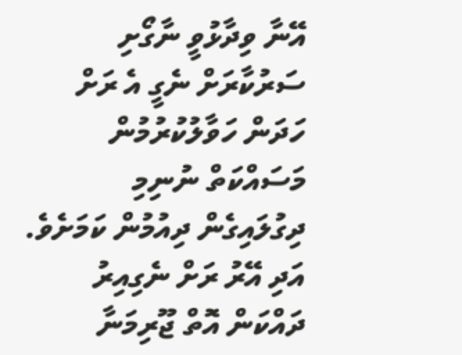އޭނާ ވިދާޅުވީ ނާގޯށި ސަރުކާރަށް ނެގީ އެ ރަށް ހަދަން ހަވާލުކުރުމުން މަސައްކަތް ނުނިމި ދިގުލައިގެން ދިއުމުން ކަމަށެވެ. އަދި އޭރު ރަށް ނެގިއިރު ދައްކަން އޮތް ޖޫރިމަނާ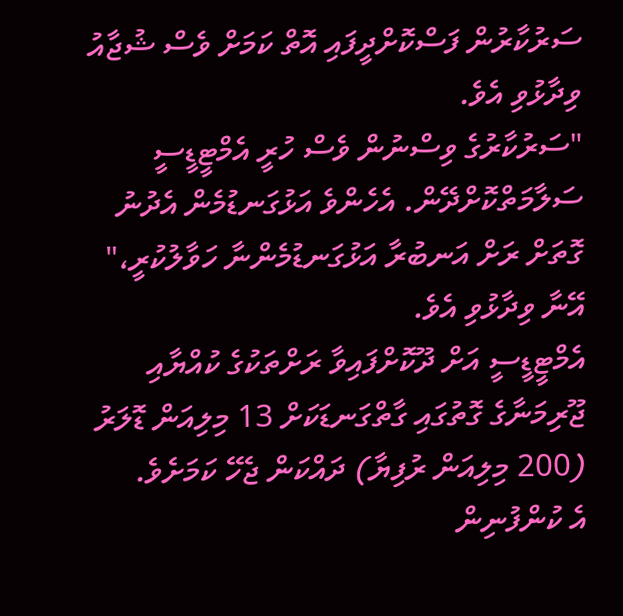ސަރުކާރުން ފަސްކޮށްދީފައި އޮތް ކަމަށް ވެސް ޝުޖާއު ވިދާޅުވި އެވެ.
"ސަރުކާރުގެ ވިސްނުން ވެސް ހުރީ އެމްޓީޑީސީ ސަލާމަތްކޮށްދޭން. އެހެންވެ އަޅުގަނޑުމެން އެދުނު ގޮތަށް ރަށް އަނބުރާ އަޅުގަނޑުމެންނާ ހަވާލުކުރީ،" އޭނާ ވިދާޅުވި އެވެ.
އެމްޓީޑީސީ އަށް ދޫކޮށްފައިވާ ރަށްތަކުގެ ކުއްޔާއި ޖޫރިމަނާގެ ގޮތުގައި ގާތްގަނޑަކަށް 13 މިލިއަން ޑޮލަރު (200 މިލިއަން ރުފިޔާ) ދައްކަން ޖެހޭ ކަމަށެވެ.
އެ ކުންފުނިން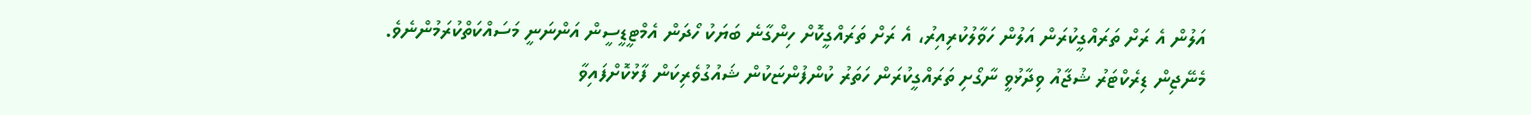އަލުން އެ ރަށް ތަރައްގީކުރަން އަލުން ހަވާލުކުރިއިރު، އެ ރަށް ތަރައްގީކޮށް ހިންގާނެ ބަޔަކު ހޯދަން އެމްޓީޑީސީން އަންނަނީ މަސައްކަތްކުރަމުންނެވެ.
މެނޭޖިން ޑިރެކްޓަރު ޝުޖާއު ވިދާޅުވީ ނާގޯށި ތަރައްގީކުރަން ހަތަރު ކުންފުންޏަކުން ޝައުގުވެރިކަން ފާޅުކޮށްފައިވާ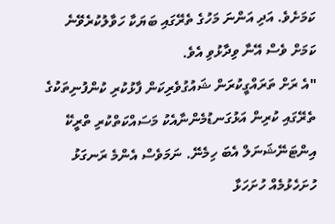ކަމަށެވެ. އަދި އަންނަ މަހުގެ ތެރޭގައި ބަޔަކާ ހަވާލުކުރެވޭނެ ކަމަށް ވެސް އޭނާ ވިދާޅުވި އެވެ.
"އެ ރަށް ތަރައްގީކުރަން ޝައުގުވެރިކަން ފާޅުކުރި ކުންފުނިތަކުގެ ތެރޭގައި ކުރިން އަޅުގަނޑުމެންނާއެކު މަސައްކަތްކުރި ތްރީކޭ އިންޓަނޭޝަނަލް އެބަ ހިމެނޭ. ނަމަވެސް އެންމެ ރަނގަޅު ހުށަހެޅުމެއް ހުށަހަޅާ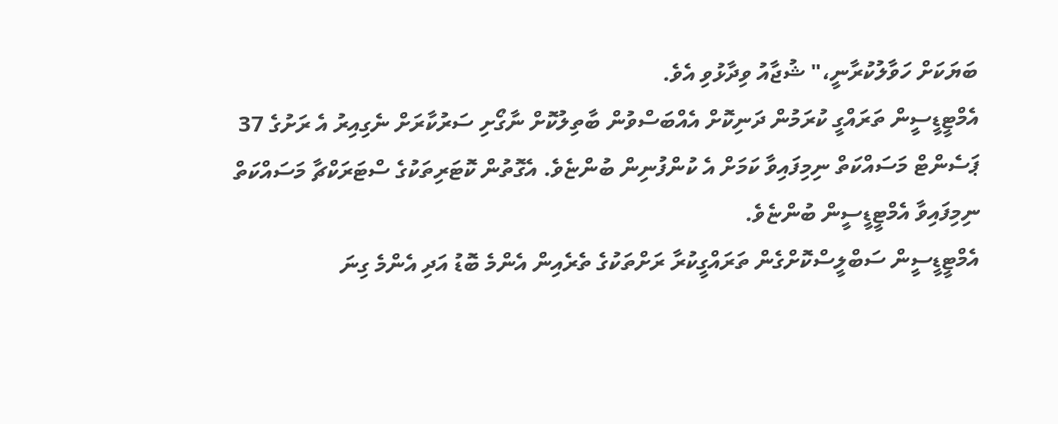ބަޔަކަށް ހަވާލުކުރާނީ،" ޝުޖާއު ވިދާޅުވި އެވެ.
އެމްޓީޑީސީން ތަރައްގީ ކުރަމުން ދަނިކޮށް އެއްބަސްވުން ބާތިލުކޮށް ނާގޯށި ސަރުކާރަށް ނެގިއިރު އެ ރަށުގެ 37 ޕަސެންޓް މަސައްކަތް ނިމިފައިވާ ކަމަށް އެ ކުންފުނިން ބުންޏެވެ. އެގޮތުން ކޮޓަރިތަކުގެ ސްޓަރަކްޗާ މަސައްކަތް ނިމިފައިވާ އެމްޓީޑީސީން ބުންޏެވެ.
އެމްޓީޑީސީން ސަބްލީސްކޮށްގެން ތަރައްގީކުރާ ރަށްތަކުގެ ތެރެއިން އެންމެ ބޮޑު އަދި އެންމެ ގިނަ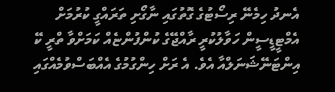އެނދު ހިމެނޭ ރިސޯޓުގެ ގޮތުގައި ނާގޯށި ތަރައްގީ ކުރުމަށް އެމްޓީޑީސީން ހަވާލުކުރީ ރާއްޖޭގެ ކުންފުންޏެއް ކަމަށްވާ ތްރީ ކޭ އިންޓަނޭޝަނަލްއާ އެވެ. އެ ރަށް ހިންގުމުގެ އެއްބަސްވުމެއްގައި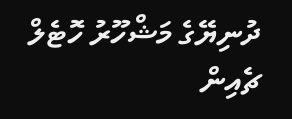ދުނިޔޭގެ މަޝްހޫރު ހޮޓެލް ޗެއިން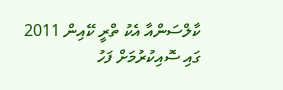ކާލްސަންއާ އެކު ތްރީ ކޭއިން 2011 ގައި ސޮއިކުރުމަށް ފަހު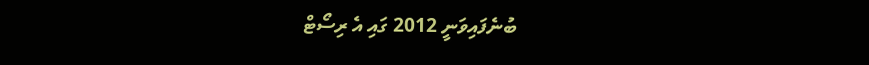ބުނެފައިވަނީ 2012 ގައި އެ ރިސޯޓް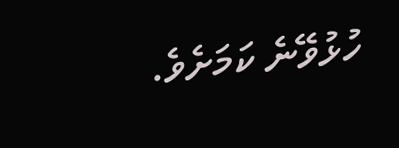ހުޅުވޭނެ ކަމަށެވެ.